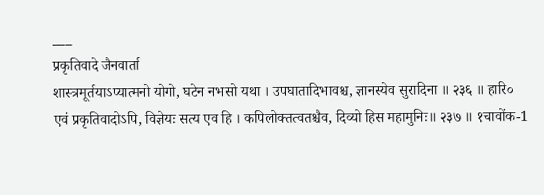___
प्रकृतिवादे जैनवार्ता
शास्त्रमूर्तयाऽप्यात्मनो योगो, घटेन नभसो यथा । उपघातादिभावश्च, ज्ञानस्येव सुरादिना ॥ २३६ ॥ हारि०
एवं प्रकृतिवादोऽपि, विज्ञेयः सत्य एव हि । कपिलोक्तत्वतश्चैव, दिव्यो हिस महामुनिः॥ २३७ ॥ १चावोंक-1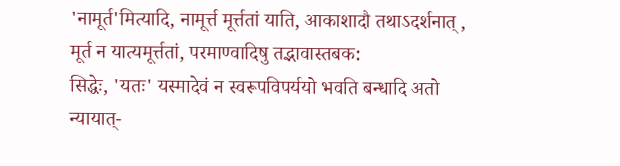'नामूर्त'मित्यादि, नामूर्त्त मूर्त्ततां याति, आकाशादौ तथाऽदर्शनात् , मूर्त न यात्यमूर्त्ततां, परमाण्वादिषु तद्भावास्तबक:
सिद्धेः, 'यतः' यस्मादेवं न स्वरूपविपर्ययो भवति बन्धादि अतो न्यायात्-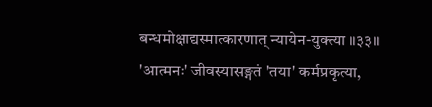बन्धमोक्षाद्यस्मात्कारणात् न्यायेन-युक्त्या ॥३३॥
'आत्मनः' जीवस्यासङ्गतं 'तया' कर्मप्रकृत्या,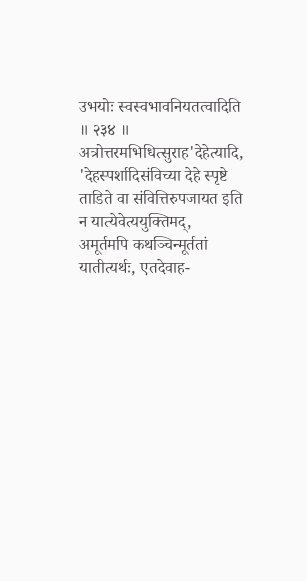उभयोः स्वस्वभावनियतत्वादिति ॥ २३४ ॥ अत्रोत्तरमभिधित्सुराह'देहेत्यादि, 'देहस्पर्शादिसंविच्या देहे स्पृष्टे ताडिते वा संवित्तिरुपजायत इति न यात्येवेत्ययुक्तिमद्, अमूर्तमपि कथञ्चिन्मूर्ततां यातीत्यर्थः, एतदेवाह-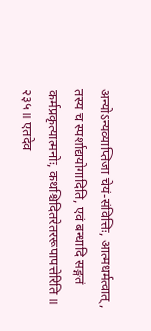अन्योऽन्यव्याप्तिजा चेयं-संवित्तिः, आत्मधर्मत्वात् , तस्य च स्पर्शाद्ययोगादिति, एवं बन्धादि सङ्गतं कर्मप्रकृत्यात्मनोः, कथश्चिदितरेतररूपापत्तेरिति ॥ २३५॥ एतदेव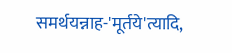समर्थयन्नाह-'मूर्तये'त्यादि,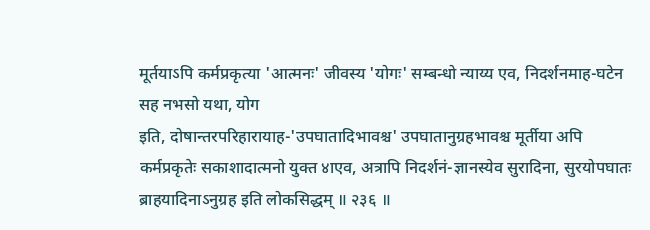मूर्तयाऽपि कर्मप्रकृत्या 'आत्मनः' जीवस्य 'योगः' सम्बन्धो न्याय्य एव, निदर्शनमाह-घटेन सह नभसो यथा, योग
इति, दोषान्तरपरिहारायाह-'उपघातादिभावश्च' उपघातानुग्रहभावश्च मूर्तीया अपि कर्मप्रकृतेः सकाशादात्मनो युक्त ४ाएव, अत्रापि निदर्शनं-ज्ञानस्येव सुरादिना, सुरयोपघातः ब्राहयादिनाऽनुग्रह इति लोकसिद्धम् ॥ २३६ ॥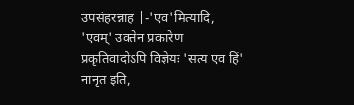उपसंहरन्नाह |-'एव'मित्यादि, 'एवम्' उक्तेन प्रकारेण प्रकृतिवादोऽपि विज्ञेयः 'सत्य एव हिं' नानृत इति,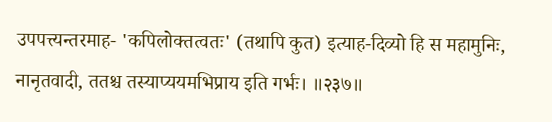उपपत्त्यन्तरमाह- 'कपिलोक्तत्वतः' (तथापि कुत) इत्याह-दिव्यो हि स महामुनिः, नानृतवादी, ततश्च तस्याप्ययमभिप्राय इति गर्भः। ॥२३७॥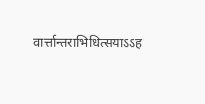वार्त्तान्तराभिधित्सयाऽऽह